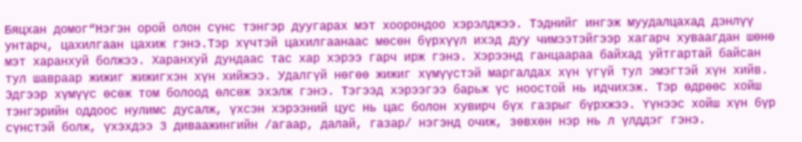Бяцхан домог“Нэгэн орой олон сүнс тэнгэр дуугарах мэт хоорондоо хэрэлджээ. Тэднийг ингэж муудалцахад дэнлүү унтарч, цахилгаан цахиж гэнэ.Тэр хүчтэй цахилгаанаас мөсөн бүрхүүл ихэд дуу чимээтэйгээр хагарч хуваагдан шөнө мэт харанхуй болжээ. Харанхуй дундаас тас хар хэрээ гарч ирж гэнэ. Хэрээнд ганцаараа байхад уйтгартай байсан тул шавраар жижиг жижигхэн хүн хийжээ. Удалгүй нөгөө жижиг хүмүүстэй маргалдах хүн үгүй тул эмэгтэй хүн хийв. Эдгээр хүмүүс өсөж том болоод өлсөж эхэлж гэнэ. Тэгээд хэрээгээ барьж үс ноостой нь идчихэж. Тэр өдрөөс хойш тэнгэрийн оддоос нулимс дусалж, үхсэн хэрээний цус нь цас болон хувирч бүх газрыг бүрхжээ. Үүнээс хойш хүн бүр сүнстэй болж, үхэхдээ 3 диваажингийн /агаар, далай, газар/ нэгэнд очиж, зөвхөн нэр нь л үлддэг гэнэ.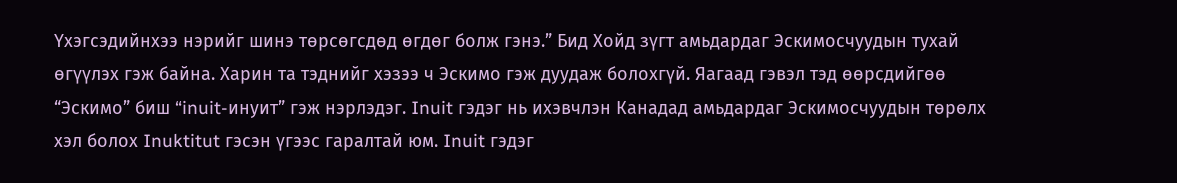Үхэгсэдийнхээ нэрийг шинэ төрсөгсдөд өгдөг болж гэнэ.” Бид Хойд зүгт амьдардаг Эскимосчуудын тухай өгүүлэх гэж байна. Харин та тэднийг хэзээ ч Эскимо гэж дуудаж болохгүй. Яагаад гэвэл тэд өөрсдийгөө “Эскимо” биш “inuit-инуит” гэж нэрлэдэг. Inuit гэдэг нь ихэвчлэн Канадад амьдардаг Эскимосчуудын төрөлх хэл болох Inuktitut гэсэн үгээс гаралтай юм. Inuit гэдэг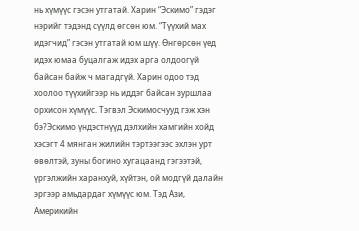нь хүмүүс гэсэн утгатай. Харин “Эскимо” гэдэг нэрийг тэдэнд сүүлд өгсөн юм. “Түүхий мах идэгчид” гэсэн утгатай юм шүү. Өнгөрсөн үед идэх юмаа буцалгаж идэх арга олдоогүй байсан байж ч магадгүй. Харин одоо тэд хоолоо түүхийгээр нь иддэг байсан зуршлаа орхисон хүмүүс. Тэгвэл Эскимосчууд гэж хэн бэ?Эскимо үндэстнүүд дэлхийн хамгийн хойд хэсэгт 4 мянган жилийн тэртээгээс эхлэн урт өвөлтэй, зуны богино хугацаанд гэгээтэй, үргэлжийн харанхуй, хүйтэн, ой модгүй далайн эргээр амьдардаг хүмүүс юм. Тэд Ази, Америкийн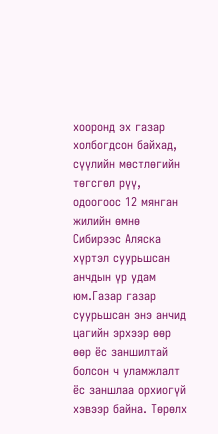хооронд эх газар холбогдсон байхад, сүүлийн мөстлөгийн төгсгөл рүү, одоогоос 12 мянган жилийн өмнө Сибирээс Аляска хүртэл суурьшсан анчдын үр удам юм.Газар газар суурьшсан энэ анчид цагийн эрхээр өөр өөр ёс заншилтай болсон ч уламжлалт ёс заншлаа орхиогүй хэвээр байна. Төрөлх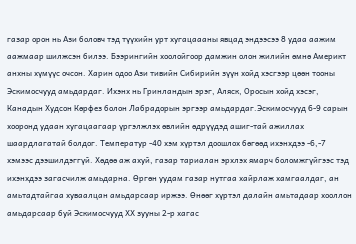газар орон нь Ази боловч тэд түүхийн урт хугацаааны явцад эндээсээ 8 удаа аажим аажмаар шилжсэн билээ. Бээрингийн хоолойгоор дамжин олон жилийн өмнө Америкт анхны хүмүүс очсон. Харин одоо Ази тивийн Сибирийн зүүн хойд хэсгээр цөөн тооны Эскимосчууд амьдардаг. Ихэнх нь Гринландын эрэг, Аляск, Оросын хойд хэсэг, Канадын Худсон Көрфез болон Лабрадорын эргээр амьдардаг.Эскимосчууд 6-9 сарын хооронд удаан хугацаагаар үргэлжлэх өвлийн өдрүүдэд ашиг-тай ажиллах шаардлагатай болдог. Температур -40 хэм хүртэл доошлох бөгөөд ихэнхдээ -6,-7 хэмээс дээшилдэггүй. Хөдөө аж ахуй, газар тариалан эрхлэх ямарч боломжгүйгээс тэд ихэнхдээ загасчилж амьдарна. Өргөн уудам газар нутгаа хайрлаж хамгаалдаг, ан амьтадтайгаа хуваалцан амьдарсаар иржээ. Өнөөг хүртэл далайн амьтадаар хооллон амьдарсаар буй Эскимосчууд ХХ зууны 2-р хагас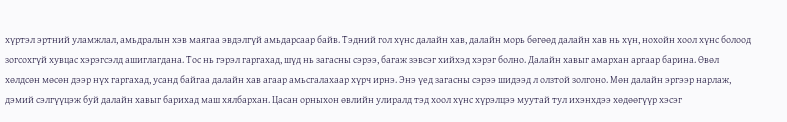хүртэл эртний уламжлал, амьдралын хэв маягаа эвдэлгүй амьдарсаар байв. Тэдний гол хүнс далайн хав, далайн морь бөгөөд далайн хав нь хүн, нохойн хоол хүнс болоод зогсохгүй хувцас хэрэгсэлд ашиглагдана. Тос нь гэрэл гаргахад, шүд нь загасны сэрээ, багаж зэвсэг хийхэд хэрэг болно. Далайн хавыг амархан аргаар барина. Өвөл хөлдсөн мөсөн дээр нүх гаргахад, усанд байгаа далайн хав агаар амьсгалахаар хүрч ирнэ. Энэ үед загасны сэрээ шидээд л олзтой золгоно. Мөн далайн эргээр нарлаж, дэмий сэлгүүцэж буй далайн хавыг барихад маш хялбархан. Цасан орныхон өвлийн улиралд тэд хоол хүнс хүрэлцээ муутай тул ихэнхдээ хөдөөгүүр хэсэг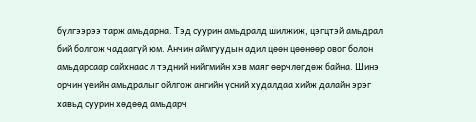бүлгээрээ тарж амьдарна. Тэд суурин амьдралд шилжиж, цэгцтэй амьдрал бий болгож чадаагүй юм. Анчин аймгуудын адил цөөн цөөнөөр овог болон амьдарсаар сайхнаас л тэдний нийгмийн хэв маяг өөрчлөгдөж байна. Шинэ орчин үеийн амьдралыг ойлгож ангийн үсний худалдаа хийж далайн эрэг хавьд суурин хөдөөд амьдарч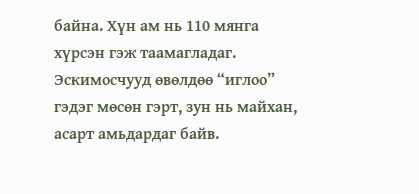байна. Хүн ам нь 110 мянга хүрсэн гэж таамагладаг. Эскимосчууд өвөлдөө “иглоо” гэдэг мөсөн гэрт, зун нь майхан, асарт амьдардаг байв.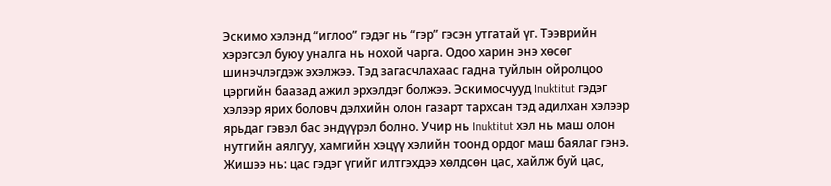Эскимо хэлэнд “иглоо” гэдэг нь “гэр” гэсэн утгатай үг. Тээврийн хэрэгсэл буюу уналга нь нохой чарга. Одоо харин энэ хөсөг шинэчлэгдэж эхэлжээ. Тэд загасчлахаас гадна туйлын ойролцоо цэргийн баазад ажил эрхэлдэг болжээ. Эскимосчууд Inuktitut гэдэг хэлээр ярих боловч дэлхийн олон газарт тархсан тэд адилхан хэлээр ярьдаг гэвэл бас эндүүрэл болно. Учир нь Inuktitut хэл нь маш олон нутгийн аялгуу, хамгийн хэцүү хэлийн тоонд ордог маш баялаг гэнэ. Жишээ нь: цас гэдэг үгийг илтгэхдээ хөлдсөн цас, хайлж буй цас,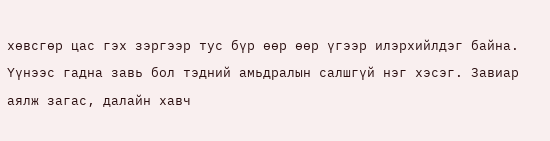хөвсгөр цас гэх зэргээр тус бүр өөр өөр үгээр илэрхийлдэг байна. Үүнээс гадна завь бол тэдний амьдралын салшгүй нэг хэсэг. Завиар аялж загас, далайн хавч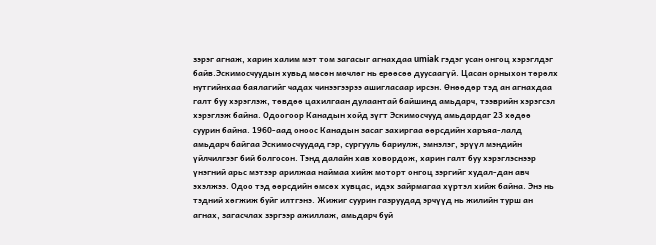зэрэг агнаж, харин халим мэт том загасыг агнахдаа umiak гэдэг усан онгоц хэрэглдэг байв.Эскимосчуудын хувьд мөсөн мөчлөг нь ерөөсөө дуусаагүй. Цасан орныхон төрөлх нутгийнхаа баялагийг чадах чинээгээрээ ашигласаар ирсэн. Өнөөдөр тэд ан агнахдаа галт буу хэрэглэж, төвдөө цахилгаан дулаантай байшинд амьдарч, тээврийн хэрэгсэл хэрэглэж байна. Одоогоор Канадын хойд зүгт Эскимосчууд амьдардаг 23 хөдөө суурин байна. 1960-аад оноос Канадын засаг захиргаа өөрсдийн харъяа-лалд амьдарч байгаа Эскимосчуудад гэр, сургууль бариулж, эмнэлэг, эрүүл мэндийн үйлчилгээг бий болгосон. Тэнд далайн хав ховордож, харин галт буу хэрэглэснээр үнэгний арьс мэтээр арилжаа наймаа хийж моторт онгоц зэргийг худал-дан авч эхэлжээ. Одоо тэд өөрсдийн өмсөх хувцас, идэх зайрмагаа хүртэл хийж байна. Энэ нь тэдний хөгжиж буйг илтгэнэ. Жижиг суурин газруудад эрчүүд нь жилийн турш ан агнах, загасчлах зэргээр ажиллаж, амьдарч буй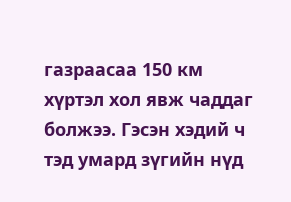газраасаа 150 км хүртэл хол явж чаддаг болжээ. Гэсэн хэдий ч тэд умард зүгийн нүд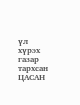үл хүрэх газар тархсан ЦАСАН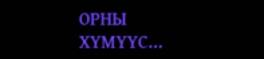ОРНЫ ХҮМҮҮС…